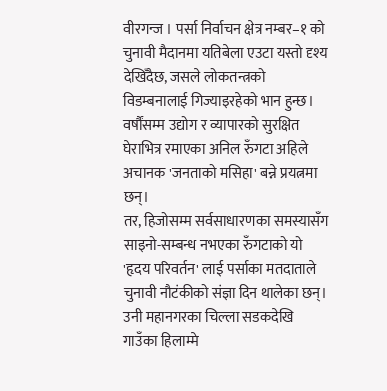वीरगन्ज । पर्सा निर्वाचन क्षेत्र नम्बर–१ को चुनावी मैदानमा यतिबेला एउटा यस्तो दृश्य देखिँदैछ, जसले लोकतन्त्रको विडम्बनालाई गिज्याइरहेको भान हुन्छ। वर्षौंसम्म उद्योग र व्यापारको सुरक्षित घेराभित्र रमाएका अनिल रुँगटा अहिले अचानक 'जनताको मसिहा' बन्ने प्रयत्नमा छन्।
तर, हिजोसम्म सर्वसाधारणका समस्यासँग साइनो-सम्बन्ध नभएका रुँगटाको यो 'हृदय परिवर्तन' लाई पर्साका मतदाताले चुनावी नौटंकीको संज्ञा दिन थालेका छन्। उनी महानगरका चिल्ला सडकदेखि गाउँका हिलाम्मे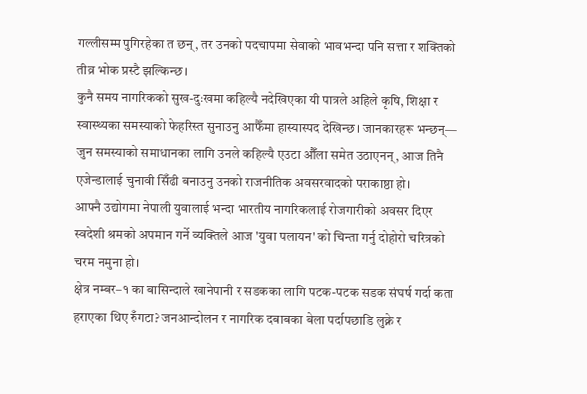गल्लीसम्म पुगिरहेका त छन्, तर उनको पदचापमा सेवाको भावभन्दा पनि सत्ता र शक्तिको तीव्र भोक प्रस्टै झल्किन्छ।
कुनै समय नागरिकको सुख-दुःखमा कहिल्यै नदेखिएका यी पात्रले अहिले कृषि, शिक्षा र स्वास्थ्यका समस्याको फेहरिस्त सुनाउनु आफैँमा हास्यास्पद देखिन्छ। जानकारहरू भन्छन्— जुन समस्याको समाधानका लागि उनले कहिल्यै एउटा औँला समेत उठाएनन्, आज तिनै एजेन्डालाई चुनावी सिँढी बनाउनु उनको राजनीतिक अवसरवादको पराकाष्ठा हो।
आफ्नै उद्योगमा नेपाली युवालाई भन्दा भारतीय नागरिकलाई रोजगारीको अवसर दिएर स्वदेशी श्रमको अपमान गर्ने व्यक्तिले आज 'युवा पलायन' को चिन्ता गर्नु दोहोरो चरित्रको चरम नमुना हो।
क्षेत्र नम्बर–१ का बासिन्दाले खानेपानी र सडकका लागि पटक-पटक सडक संघर्ष गर्दा कता हराएका थिए रुँगटा? जनआन्दोलन र नागरिक दबाबका बेला पर्दापछाडि लुक्ने र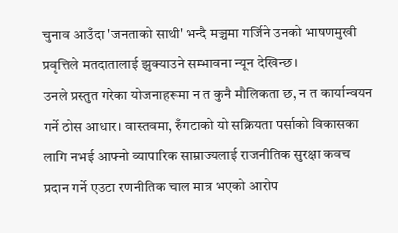चुनाव आउँदा 'जनताको साथी' भन्दै मञ्चमा गर्जिने उनको भाषणमुखी प्रवृत्तिले मतदातालाई झुक्याउने सम्भावना न्यून देखिन्छ।
उनले प्रस्तुत गरेका योजनाहरूमा न त कुनै मौलिकता छ, न त कार्यान्वयन गर्ने ठोस आधार। वास्तवमा, रुँगटाको यो सक्रियता पर्साको विकासका लागि नभई आफ्नो व्यापारिक साम्राज्यलाई राजनीतिक सुरक्षा कवच प्रदान गर्ने एउटा रणनीतिक चाल मात्र भएको आरोप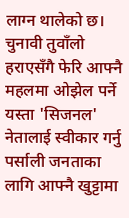लाग्न थालेको छ। चुनावी तुवाँलो हराएसँगै फेरि आफ्नै महलमा ओझेल पर्ने यस्ता 'सिजनल' नेतालाई स्वीकार गर्नु पर्साली जनताका लागि आफ्नै खुट्टामा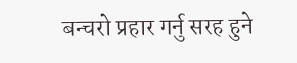बन्चरो प्रहार गर्नु सरह हुने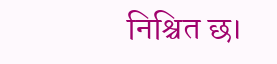निश्चित छ।